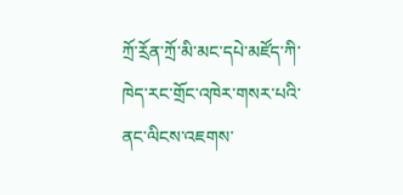ཀྲོ་རྲོན་ཀྲོ་མི་མང་དཔེ་མཛོད་ཀི་ཁེད་རང་གྲོང་འཁེར་གསར་པའི་ནང་ལིངས་འཇགས་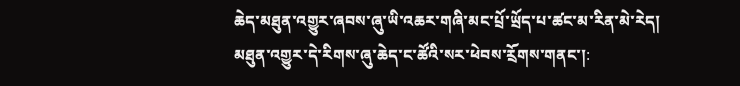ཆེད་མཐུན་འགྱུར་ཞབས་ཞུ་ཡི་འཆར་གཞི་མང་པྲོ་ཡྲོད་པ་ཚང་མ་རིན་མེ་རེད།
མཐུན་འགྱུར་དེ་རིགས་ཞུ་ཆེད་ང་ཚོའི་སར་ཕེབས་རྲོགས་གནང་།: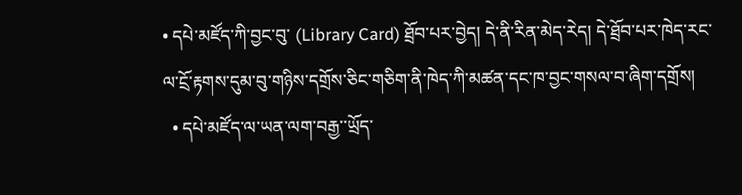• དཔེ་མཛོད་ཀི་བྱང་བུ་ (Library Card) ཐྲོབ་པར་བྱེད། དེ་ནི་རིན་མེད་རེད། དེ་ཐྲོབ་པར་ཁེད་རང་ལ་ངྲོ་རྟགས་དུམ་བུ་གཉིས་དགྲོས་ཅིང་གཅིག་ནི་ཁེད་ཀི་མཚན་དང་ཁ་བྱང་གསལ་བ་ཞིག་དགྲོས།
  • དཔེ་མཛོད་ལ་ཡན་ལག་བརྒྱ་་ཡྲོད་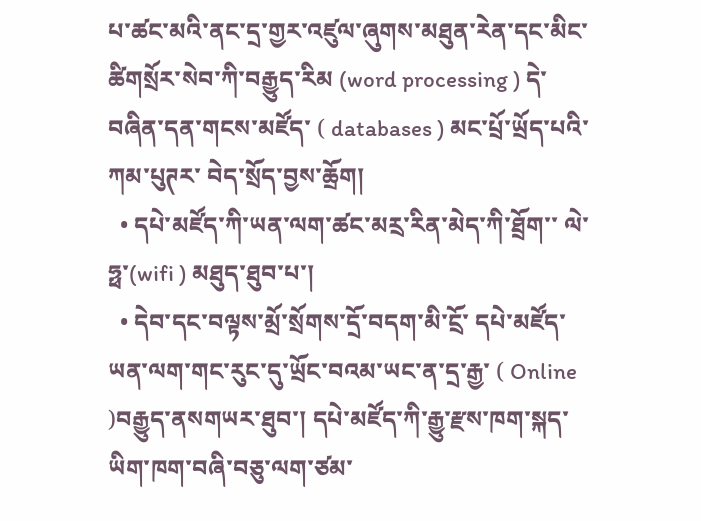པ་ཚང་མའི་ནང་དྲ་གྱར་འཛུལ་ཞུགས་མཐུན་རེན་དང་མིང་ཚིགསྲོར་སེབ་ཀི་བརྒྱུད་རིམ (word processing ) དེ་བཞིན་དན་གངས་མཛོད་ ( databases ) མང་པྲོ་ཡྲོད་པའི་ ཀམ་པུཊར་ བེད་སྲོད་བྱས་ཆྲོག།
  • དཔེ་མཛོད་ཀི་ཡན་ལག་ཚང་མརྲ་རིན་མེད་ཀི་ཐྲོག་་ ལེ་ཧྥ་(wifi ) མཐུད་ཐུབ་པ་།
  • དེབ་དང་བལྟས་མྲོ་སྲོགས་དྲོ་བདག་མི་ངྲོ་ དཔེ་མཛོད་ཡན་ལག་གང་རུང་དུ་ཡྲོང་བའམ་ཡང་ན་དྲ་རྒྱ་ ( Online )བརྒྱུད་ནསགཡར་ཐུབ་། དཔེ་མཛོད་ཀི་རྒྱུ་རྫས་ཁག་སྐད་ཡིག་ཁག་བཞི་བཅུ་ལག་ཙམ་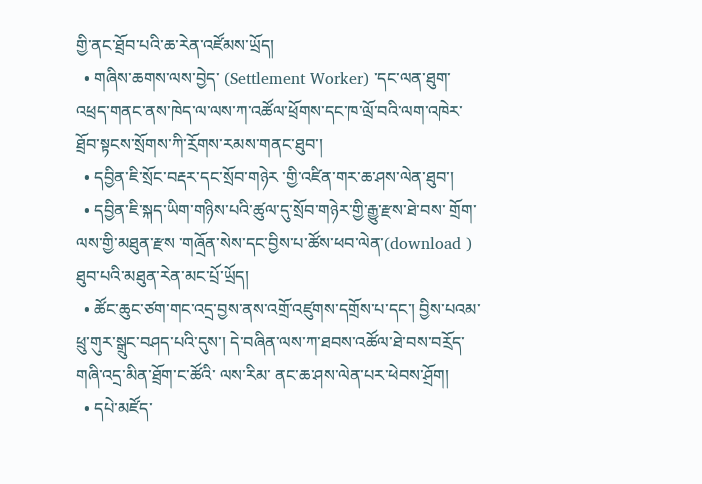གྱི་ནང་ཐྲོབ་པའི་ཆ་རེན་འཛོམས་ཡྲོད།
  • གཞིས་ཆགས་ལས་བྱེད་ (Settlement Worker) ་དང་ལན་ཐུག་འཕྲད་གནང་ནས་ཁེད་ལ་ལས་ཀ་འཚོལ་ཕྲོགས་དང་ཁ་ལྲོ་བའི་ལག་འཁེར་ཐྲོབ་སྟངས་སྲོགས་ཀི་རྲོགས་རམས་གནང་ཐུབ་།
  • དབྱིན་ཇི་སྲོང་བརྡར་དང་སྲོབ་གཉེར ་གྱི་འཛིན་གར་ཆ་ཤས་ལེན་ཐུབ་།
  • དབྱིན་ཇི་སྐད་ཡིག་གཉིས་པའི་ཚུལ་དུ་སྲོབ་གཉེར་གྱི་རྒྱུ་རྫས་ཐེ་བས་ གྲོག་ལས་གྱི་མཐུན་རྫས ་གཞྲོན་སེས་དང་བྱིས་པ་ཚོས་ཕབ་ལེན་(download ) ཐུབ་པའི་མཐུན་རེན་མང་པྲོ་ཡྲོད།
  • ཚོང་ཆུང་ཙག་གང་འདྲ་བྱས་ནས་འགྲོ་འཛུགས་དགྲོས་པ་དང་། བྱིས་པའམ་ཕྲུ་གུར་སྒྲུང་བཤད་པའི་དུས་། དེ་བཞིན་ལས་ཀ་ཐབས་འཚོལ་ཐེ་བས་བརྲོད་གཞི་འདྲ་མིན་ཐྲོག་ང་ཚོའི་ ལས་རིམ་ ནང་ཆ་ཤས་ལེན་པར་ཕེབས་ཤྲོག།
  • དཔེ་མཛོད་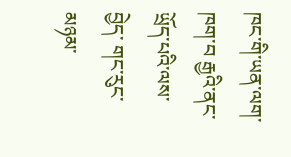ཁང་གི་ཡན་ལག་ཁག་བ རྒྱའི་ནང་ཡྲོད་པའི་ལས་བྱེད་ གང་རུང་མཉམ་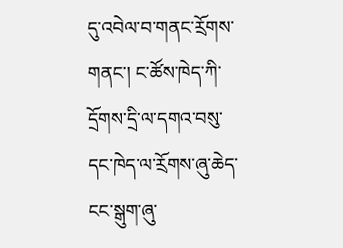དུ་འབེལ་བ་གནང་རྲོགས་གནང་། ང་ཚོས་ཁེད་ཀི་དྲོགས་དྲི་ལ་དགའ་བསུ་དང་ཁེད་ལ་རྲོགས་ཞུ་ཆེད་ངང་སྒུག་ཞུ་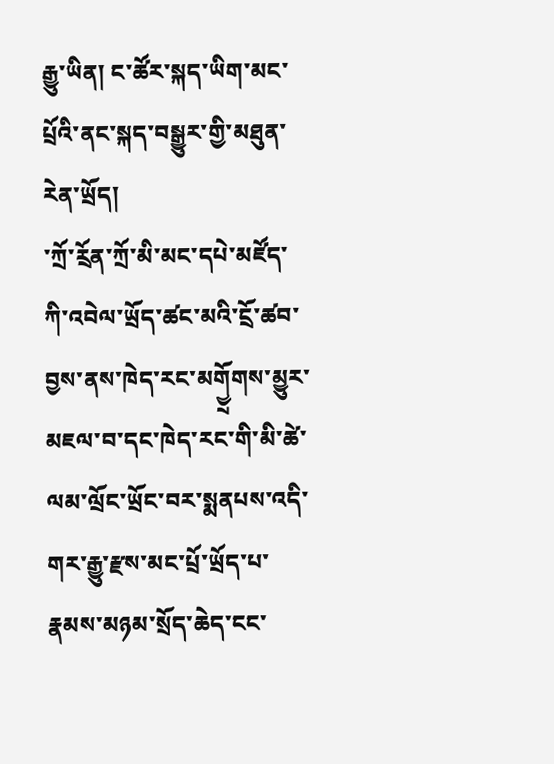རྒྱུ་ཡིན། ང་ཚོར་སྐད་ཡིག་མང་པྲོའི་ནང་སྐད་བསྒྱུར་གྱི་མཐུན་རེན་ཡྲོད།
་ཀྲོ་རྲོན་ཀྲོ་མི་མང་དཔེ་མཛོད་ཀི་འབེལ་ཡྲོད་ཚང་མའི་ངྲོ་ཚབ་བྱས་ནས་ཁེད་རང་མགྱྲོགས་མྱུར་མཇལ་བ་དང་ཁེད་རང་གི་མི་ཚེ་ལམ་ལྲོང་ཡྲོང་བར་སྨནཔས་འདི་གར་རྒྱུ་རྫས་མང་པྲོ་ཡྲོད་པ་རྣམས་མཉམ་སྲོད་ཆེད་ངང་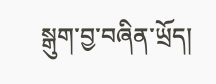སྒུག་བྱ་བཞིན་ཡྲོད།